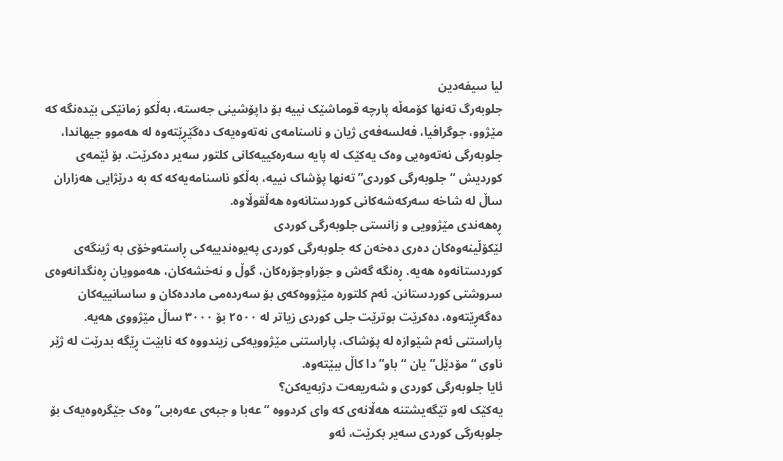لیا سیفەدین
جلوبەرگ تەنها کۆمەڵە پارچە قوماشێک نییە بۆ داپۆشینی جەستە، بەڵکو زمانێکی بێدەنگە کە مێژوو، جوگرافیا، فەلسەفەی ژیان و ناسنامەی نەتەوەیەک دەگێڕێتەوە لە هەموو جیهاندا، جلوبەرگی نەتەوەیی وەک یەکێک لە پایە سەرەکییەکانی کلتور سەیر دەکرێت. بۆ ئێمەی کوردیش “جلوبەرگی کوردی” تەنها پۆشاک نییە، بەڵکو ناسنامەیەکە کە بە درێژایی هەزاران ساڵ لە شاخە سەرکەشەکانی کوردستانەوە هەڵقوڵاوە.
ڕەهەندی مێژوویی و زانستی جلوبەرگی کوردی
لێکۆڵینەوەکان دەری دەخەن کە جلوبەرگی کوردی پەیوەندییەکی ڕاستەوخۆی بە ژینگەی کوردستانەوە هەیە. ڕەنگە گەش و جۆراوجۆرەکان، گوڵ و نەخشەکان، هەموویان ڕەنگدانەوەی سروشتی کوردستانن. ئەم کلتورە مێژووەکەی بۆ سەردەمی ماددەکان و ساسانییەکان دەگەڕێتەوە، دەکرێت بوترێت جلی کوردی زیاتر لە ٢٥٠٠ بۆ ٣٠٠٠ ساڵ مێژووی هەیە. پاراستنی ئەم شێوازە لە پۆشاک، پاراستنی مێژوویەکی زیندووە کە نابێت ڕێگە بدرێت لە ژێر ناوی “مۆدێل” یان “باو”دا کاڵ ببێتەوە.
ئایا جلوبەرگی کوردی و شەریعەت دژبەیەکن؟
یەکێک لەو تێگەیشتنە هەڵانەی کە وای کردووە “عەبا و جبەی عەرەبی” وەک جێگرەوەیەک بۆ جلوبەرگی کوردی سەیر بکرێت، ئەو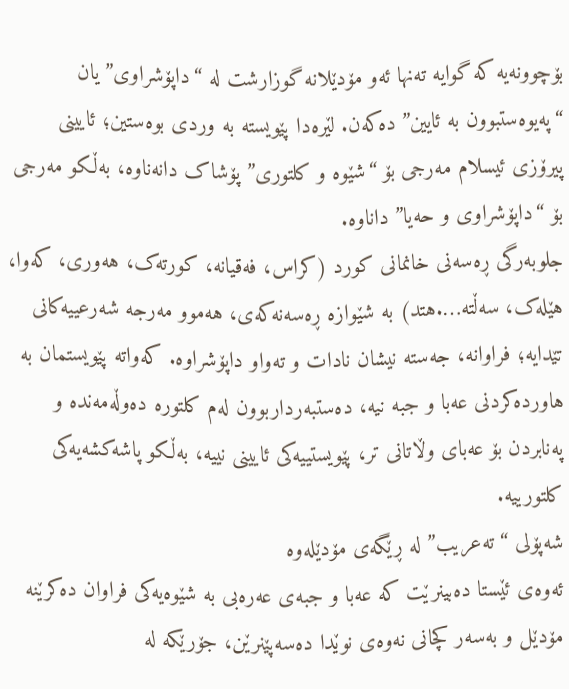بۆچوونەیە کە گوایە تەنها ئەو مۆدێلانە گوزارشت لە “داپۆشراوی” یان “پەیوەستبوون بە ئایین” دەکەن. لێرەدا پێویستە بە وردی بوەستین؛ ئایینی پیرۆزی ئیسلام مەرجی بۆ “شێوە و کلتوری” پۆشاک دانەناوە، بەڵکو مەرجی بۆ “داپۆشراوی و حەیا” داناوە.
جلوبەرگی ڕەسەنی خانمانی کورد (کراس، فەقیانە، کورتەک، هەوری، کەوا، هێلەک، سەڵتە….هتد) بە شێوازە ڕەسەنەکەی، هەموو مەرجە شەرعییەکانی تێدایە؛ فراوانە، جەستە نیشان نادات و تەواو داپۆشراوە. کەواتە پێویستمان بە هاوردەکردنی عەبا و جبە نیە، دەستبەرداربوون لەم کلتورە دەوڵەمەندە و پەنابردن بۆ عەبای وڵاتانی تر، پێویستییەکی ئایینی نییە، بەڵکو پاشەکشەیەکی کلتورییە.
شەپۆلی “تەعریب” لە ڕێگەی مۆدێلەوە
ئەوەی ئێستا دەبینرێت کە عەبا و جبەی عەرەبی بە شێوەیەکی فراوان دەکرێنە مۆدێل و بەسەر کچانی نەوەی نوێدا دەسەپێنرێن، جۆرێکە لە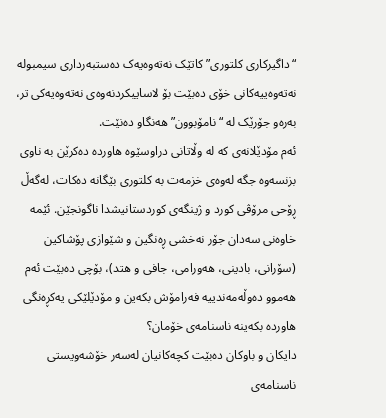“داگیرکاری کلتوری” کاتێک نەتەوەیەک دەستبەرداری سیمبولە نەتەوەییەکانی خۆی دەبێت بۆ لاساییکردنەوەی نەتەوەیەکی تر، بەرەو جۆرێک لە “نامۆبوون” هەنگاو دەنێت.
ئەم مۆدێلانەی کە لە وڵاتانی دراوسێوە هاوردە دەکرێن بە ناوی بزنسەوە جگە لەوەی خزمەت بە کلتوری بێگانە دەکات، لەگەڵ ڕۆحی مرۆڤی کورد و ژینگەی کوردستانیشدا ناگونجێن. ئێمە خاوەنی سەدان جۆر نەخشی ڕەنگین و شێوازی پۆشاکین (سۆرانی، بادینی، هەورامی، جافی و هتد)، بۆچی دەبێت ئەم هەموو دەوڵەمەندییە فەرامۆش بکەین و مۆدێلێکی یەکڕەنگی هاوردە بکەینە ناسنامەی خۆمان؟
دایکان و باوکان دەبێت کچەکانیان لەسەر خۆشەویستی ناسنامەی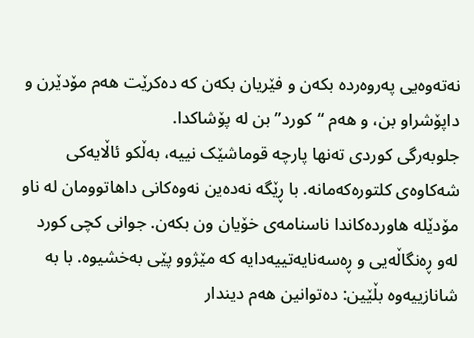نەتەوەیی پەروەردە بکەن و فێریان بکەن کە دەکرێت هەم مۆدێرن و داپۆشراو بن، و هەم “کورد” بن لە پۆشاکدا.
جلوبەرگی کوردی تەنها پارچە قوماشێک نییە، بەڵکو ئاڵایەکی شەکاوەی کلتورەکەمانە. با ڕێگە نەدەین نەوەکانی داهاتوومان لە ناو مۆدێلە هاوردەکاندا ناسنامەی خۆیان ون بکەن. جوانی کچی کورد لەو ڕەنگاڵەیی و ڕەسەنایەتییەدایە کە مێژوو پێی بەخشیوە. با بە شانازییەوە بڵێین: دەتوانین هەم دیندار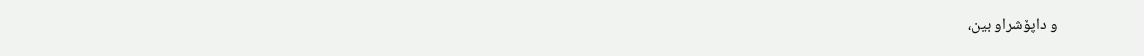و داپۆشراو بین،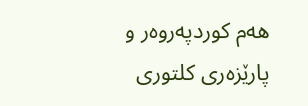هەم کوردپەروەر و پارێزەری کلتوری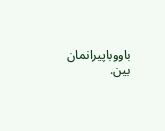باووباپیرانمان بین.